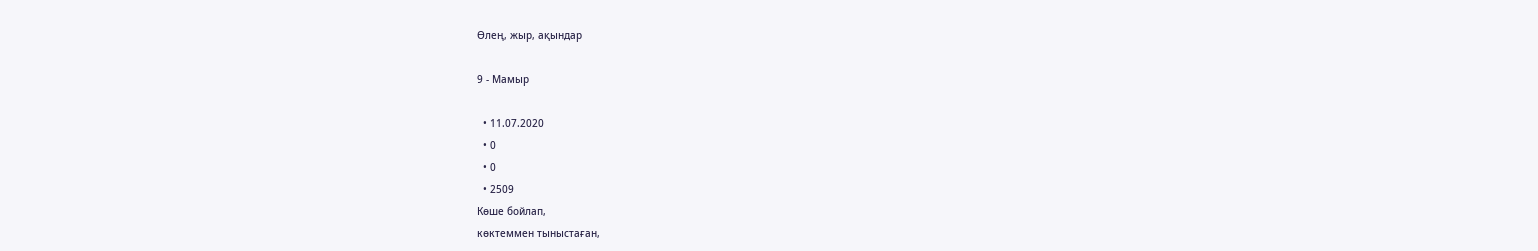Өлең, жыр, ақындар

9 - Мамыр

  • 11.07.2020
  • 0
  • 0
  • 2509
Көше бойлап,
көктеммен тыныстаған,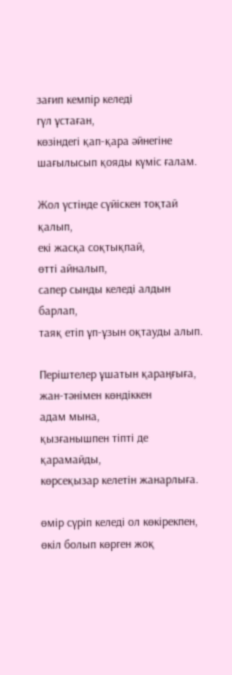зағип кемпiр келедi
гүл ұстаған,
көзiндегi қап-қара әйнегiне
шағылысып қояды күмiс ғалам.

Жол үстiнде сүйiскен тоқтай қалып,
екi жасқа соқтықпай,
өттi айналып,
сапер сынды келедi алдын барлап,
таяқ етiп ұп-ұзын оқтауды алып.

Перiштелер ұшатын қараңғыға,
жан-тәнiмен көндiккен
адам мына,
қызғанышпен тiптi де қарамайды,
көрсеқызар келетiн жанарлыға.

өмiр сүрiп келедi ол көкiрекпен,
өкiл болып көрген жоқ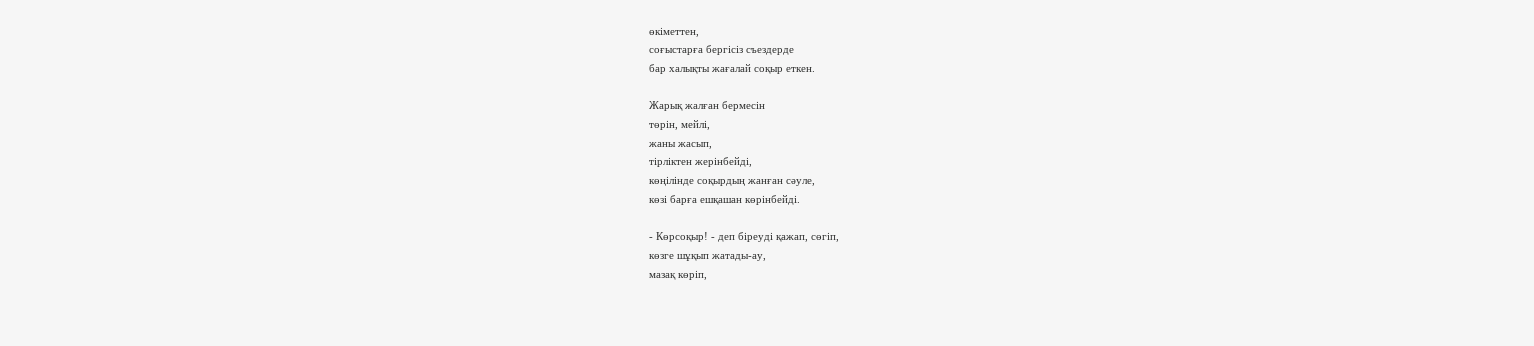өкiметтен,
соғыстарға бергiсiз съездерде
бар халықты жағалай соқыр еткен.

Жарық жалған бермесiн
төрiн, мейлi,
жаны жасып,
тiрлiктен жерiнбейдi,
көңiлiнде соқырдың жанған сәуле,
көзi барға ешқашан көрiнбейдi.

- Көрсоқыр! - деп бiреудi қажап, сөгiп,
көзге шұқып жатады-ау,
мазақ көрiп,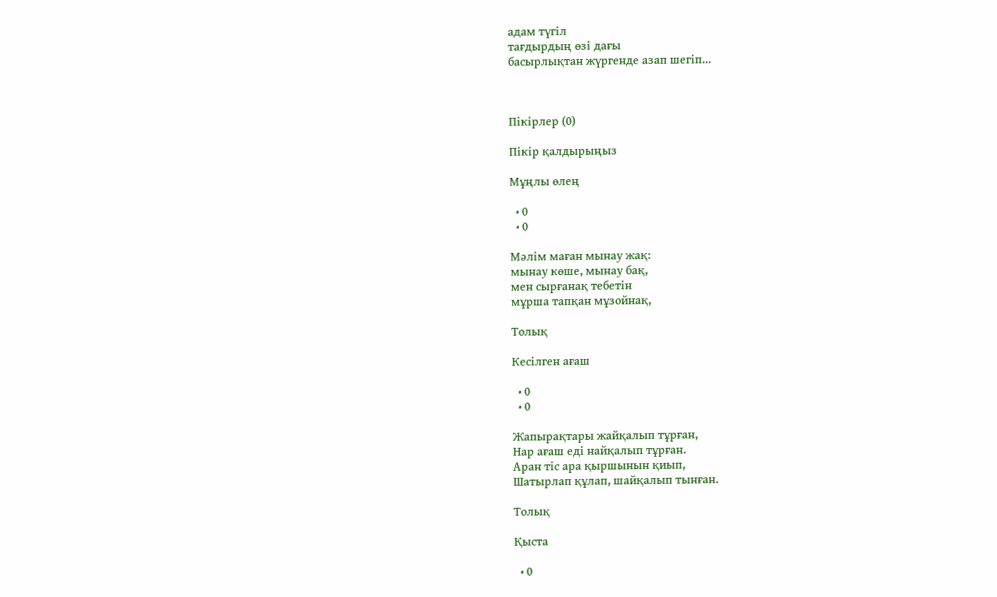адам түгiл
тағдырдың өзi дағы
басырлықтан жүргенде азап шегiп...



Пікірлер (0)

Пікір қалдырыңыз

Мұңлы өлең

  • 0
  • 0

Мәлiм маған мынау жақ:
мынау көше, мынау бақ,
мен сырғанақ тебетiн
мұрша тапқан мұзойнақ,

Толық

Кесілген ағаш

  • 0
  • 0

Жапырақтары жайқалып тұрған,
Нар ағаш еді найқалып тұрған.
Аран тіс ара қыршынын қиып,
Шатырлап құлап, шайқалып тынған.

Толық

Қыста

  • 0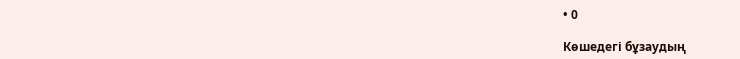• 0

Көшедегі бұзаудың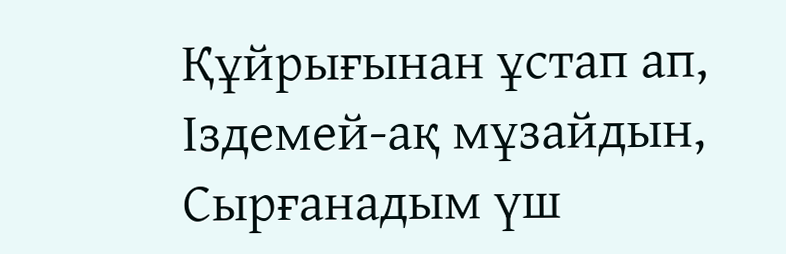Құйрығынан ұстап ап,
Іздемей-ақ мұзайдын,
Сырғанадым үш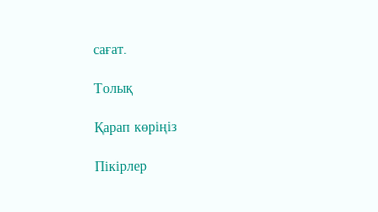сағат.

Толық

Қарап көріңіз

Пікірлер